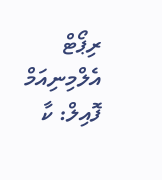ރިޕޯޓް
އެލްމިނިއަމް ފޮއިލް: ކާ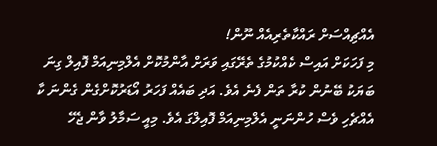އެއްޗިއްސަށް ރައްކާތެރިއެއް ނޫން!
މި ފަހަކަށް އައިސް ކެއްކުމުގެ ތެރޭގައި ވަރަށް އާންމުކޮށް އެލްމިނިއަމް ފޮއިލް ގިނަ ބަޔަކު ބޭނުން ކުރާ ތަން ފެނެ އެވެ. އަދި ބައެއް ފަހަރު އޯޑަރުކޮށްގެން ގެންނަ ކާ އެއްޗެހި ވެސް ހުންނަނީ އެލްމިނިއަމް ފޮއިލްގަ އެވެ. މިއީ ސަމާލު ވާން ޖެހޭ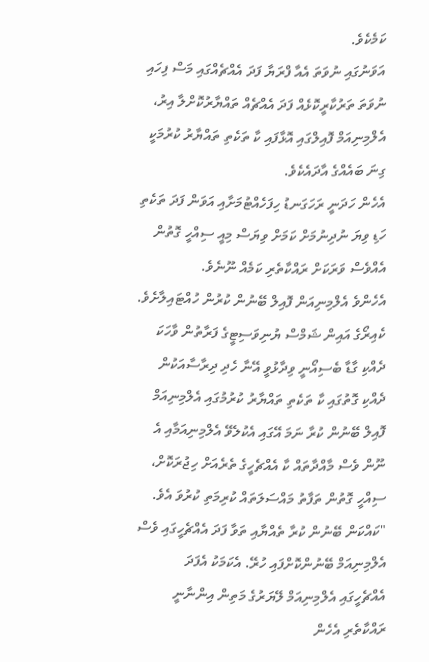ކަމެކެވެ.
އަވަނުގައި ނުވަތަ އެއާ ފްރަޔާ ފަދަ އެއްޗެއްގައި މަސް ފިހައި ނުވަތަ ތަރުކާރީކޮޅެއް ފަދަ އެއްޗެއް ތައްޔާރުކޮށްލާ އިރު، އެލްމިނިއަމް ފޮއިލްގައި އޮޅާފައި ކާ ތަކެތި ތައްޔާރު ކުރުމަކީ ގިނަ ބައެއްގެ އާދައެކެވެ.
އެހެން ހަދަނީ ރަހަގަނޑު ހިފަހެއްޓުމަށާއި އަވަން ފަދަ ތަކެތި ހަޑި ވިޔަ ނުދިނުމަށް ކަމަށް ވިޔަސް މިއީ ސިއްހީ ގޮތުން އެއްވެސް ވަރަކަށް ރައްކާތެރި ކަމެއް ނޫނެވެ.
އެހެންވެ އެލްމިނިއަން ފޮއިލް ބޭނުން ކުރުން ހުއްޓައިލާށެވެ.
ކެއިރޯގެ އައިން ޝަމްސް ޔުނިވަސިޓީގެ ފަރާތުން ވާހަކަ ދެއްކި ގާޑާ ބެސިއޯނީ ވިދާޅުވީ އޭނާ ހެދި ދިރާސާއަކުން ދެއްކި ގޮތުގައި ކާ ތަކެތި ތައްޔާރު ކުރުމުގައި އެލްމިނިއަމް ފޮއިލް ބޭނުން ކުރާ ނަމަ އޭގައި އެކުލެވޭ އެލްމިނިއަމާއި އެ ނޫން ވެސް މާއްދާތައް ކާ އެއްޗެހީގެ ތެރެއަށް ހިޖުރަކޮށް، ސިއްހީ ގޮތުން ތަފާތު މައްސަލަތައް ކުރިމަތި ކުރުވަ އެވެ.
"ކައްކަން ބޭނުން ކުރާ ތެއްޔާއި ތަވާ ފަދަ އެއްޗެހީގައި ވެސް އެލްމިނިއަމް ބޭނުންކޮށްފައި ހުރޭ. އެކަމަކު އެފަދަ އެއްޗެހީގައި އެލްމިނިއަމް ލޭޔަރުގެ މަތިން އިންނާނީ ރައްކާތެރި އެހެން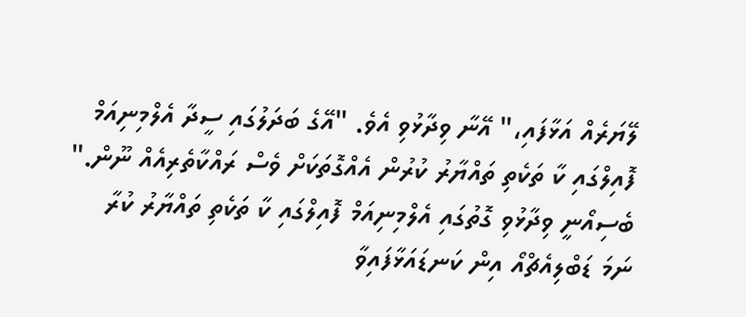ލޭޔަރެއް އަޅާފައި،" އޭނާ ވިދާޅުވި އެވެ. "އޭގެ ބަދަލުގައި ސީދާ އެލްމިނިއަމް ފޮއިލްގައި ކާ ތަކެތި ތައްޔާރު ކުރުން އެއްގޮތަކަށް ވެސް ރައްކާތެރިއެއް ނޫން."
ބެސިއޯނީ ވިދާޅުވި ގޮތުގައި އެލްމިނިއަމް ފޮއިލްގައި ކާ ތަކެތި ތައްޔާރު ކުރާ ނަމަ ޑަބްލިއެޗްއޯ އިން ކަނޑައަޅާފައިވާ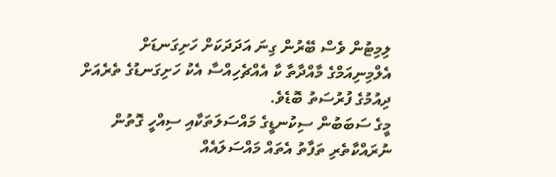ލިމިޓުން ވެސް ބޭރުން ގިނަ އަދަދަކަށް ހަށިގަނޑަށް އެލްމިނިއަމްގެ މާއްދާތާ ކާ އެއްޗެހިއްސާ އެކު ހަށިގަނޑުގެ ތެރެއަށް ދިއުމުގެ ފުރުސަތު ބޮޑެވެ.
މީގެ ސަބަބުން ސިކުނޑީގެ މައްސަލަތަކާއި ސިއްހީ ގޮތުން ނުރައްކާތެރި ތަފާތު އެތައް މައްސަލައެއް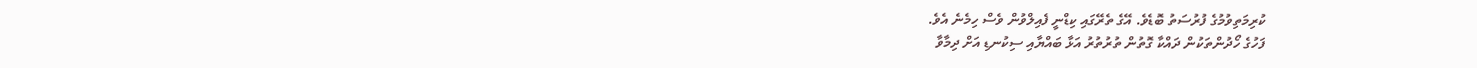ކުރިމަތިވުމުގެ ފުރުސަތު ބޮޑެވެ. އޭގެ ތެރޭގައި ކިޑްނީ ފެއިލްވުން ވެސް ހިމެނެ އެވެ.
ފަހުގެ ހޯދުންތަކުން ދައްކާ ގޮތުން ތުރުތުރު އަޅާ ބައްޔާއި ސިކުނޑި އަށް ދިމާވާ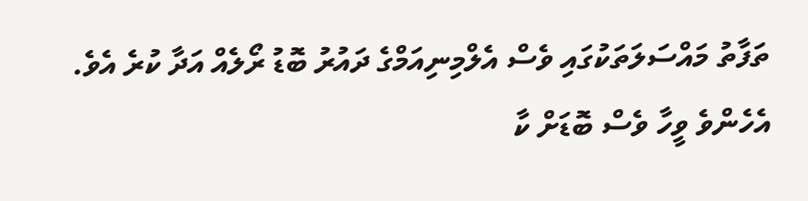ތަފާތު މައްސަލަތަކުގައި ވެސް އެލްމިނިއަމްގެ ދައުރު ބޮޑު ރޯލެއް އަދާ ކުރެ އެވެ.
އެހެންވެ ވީހާ ވެސް ބޮޑަށް ކާ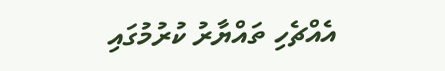އެއްޗެހި ތައްޔާރު ކުރުމުގައި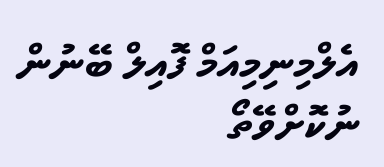އެލްމިނިމިއަމް ފޮއިލް ބޭނުން ނުކޮށްވޭތޯ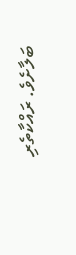ބަލާށެވެ. ރައްކާތެރި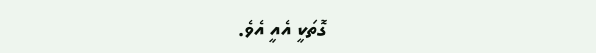ގޮތަކީ އެއީ އެވެ.